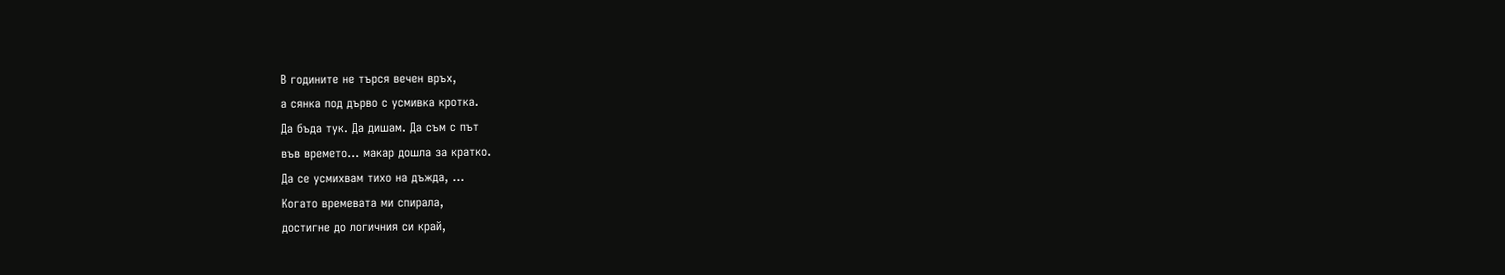В годините не търся вечен връх,
а сянка под дърво с усмивка кротка.
Да бъда тук. Да дишам. Да съм с път
във времето... макар дошла за кратко.
Да се усмихвам тихо на дъжда, ...
Когато времевата ми спирала,
достигне до логичния си край,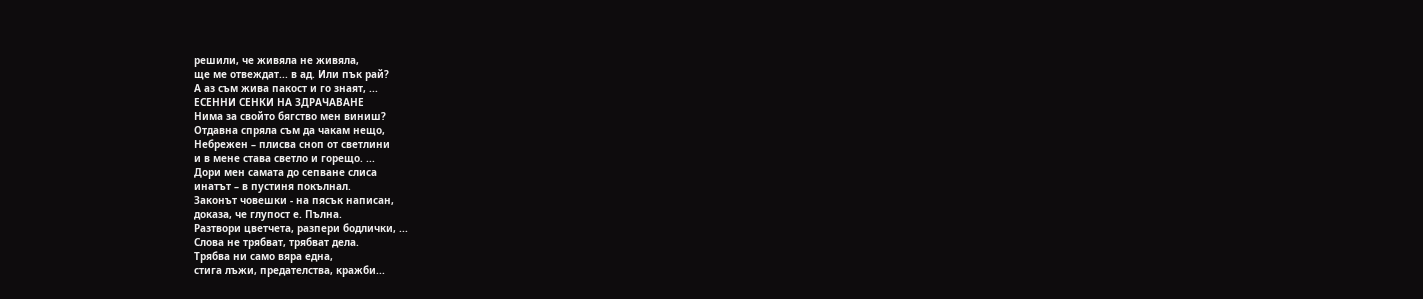решили, че живяла не живяла,
ще ме отвеждат... в ад. Или пък рай?
А аз съм жива пакост и го знаят, ...
ЕСЕННИ СЕНКИ НА ЗДРАЧАВАНЕ
Нима за свойто бягство мен виниш?
Отдавна спряла съм да чакам нещо,
Небрежен – плисва сноп от светлини
и в мене става светло и горещо. ...
Дори мен самата до сепване слиса
инатът – в пустиня покълнал.
Законът човешки - на пясък написан,
доказа, че глупост е. Пълна.
Разтвори цветчета, разпери бодлички, ...
Слова не трябват, трябват дела.
Трябва ни само вяра една,
стига лъжи, предателства, кражби...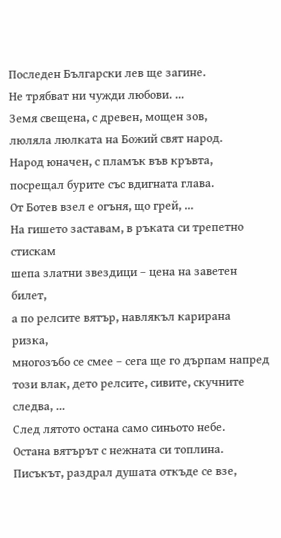Последен Български лев ще загине.
Не трябват ни чужди любови. ...
Земя свещена, с древен, мощен зов,
люляла люлката на Божий свят народ.
Народ юначен, с пламък във кръвта,
посрещал бурите със вдигната глава.
От Ботев взел е огъня, що грей, ...
На гишето заставам, в ръката си трепетно стискам
шепа златни звездици – цена на заветен билет,
а по релсите вятър, навлякъл карирана ризка,
многозъбо се смее – сега ще го дърпам напред
този влак, дето релсите, сивите, скучните следва, ...
След лятото остана само синьото небе.
Остана вятърът с нежната си топлина.
Писъкът, раздрал душата откъде се взе,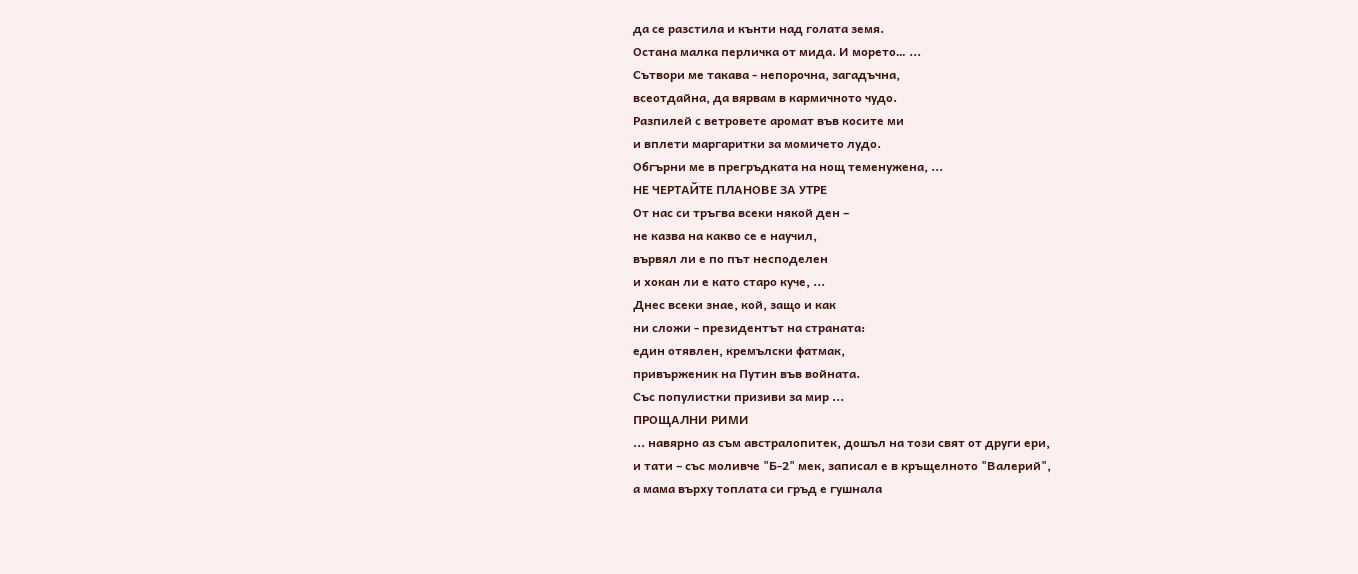да се разстила и кънти над голата земя.
Остана малка перличка от мида. И морето… ...
Сътвори ме такава - непорочна, загадъчна,
всеотдайна, да вярвам в кармичното чудо.
Разпилей с ветровете аромат във косите ми
и вплети маргаритки за момичето лудо.
Обгърни ме в прегръдката на нощ теменужена, ...
НЕ ЧЕРТАЙТЕ ПЛАНОВЕ ЗА УТРЕ
От нас си тръгва всеки някой ден –
не казва на какво се е научил,
вървял ли е по път несподелен
и хокан ли е като старо куче, ...
Днес всеки знае, кой, защо и как
ни сложи - президентът на страната:
един отявлен, кремълски фатмак,
привърженик на Путин във войната.
Със популистки призиви за мир ...
ПРОЩАЛНИ РИМИ
... навярно аз съм австралопитек, дошъл на този свят от други ери,
и тати – със моливче "Б-2" мек, записал е в кръщелното "Валерий",
а мама върху топлата си гръд е гушнала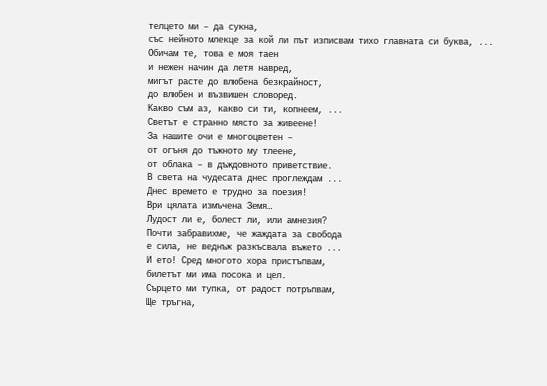телцето ми – да сукна,
със нейното млекце за кой ли път изписвам тихо главната си буква, ...
Обичам те, това е моя таен
и нежен начин да летя навред,
мигът расте до влюбена безкрайност,
до влюбен и възвишен словоред.
Какво съм аз, какво си ти, копнеем, ...
Светът е странно място за живеене!
За нашите очи е многоцветен –
от огъня до тъжното му тлеене,
от облака – в дъждовното приветствие.
В света на чудесата днес проглеждам ...
Днес времето е трудно за поезия!
Ври цялата измъчена Земя…
Лудост ли е, болест ли, или амнезия?
Почти забравихме, че жаждата за свобода
е сила, не веднъж разкъсвала въжето ...
И ето! Сред многото хора пристъпвам,
билетът ми има посока и цел.
Сърцето ми тупка, от радост потръпвам,
Ще тръгна,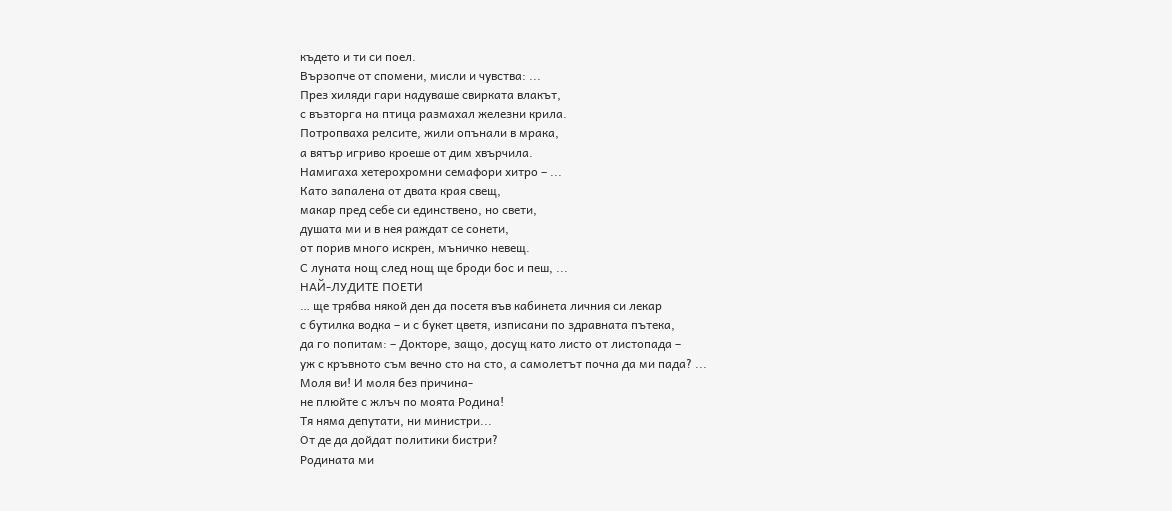където и ти си поел.
Вързопче от спомени, мисли и чувства: ...
През хиляди гари надуваше свирката влакът,
с възторга на птица размахал железни крила.
Потропваха релсите, жили опънали в мрака,
а вятър игриво кроеше от дим хвърчила.
Намигаха хетерохромни семафори хитро – ...
Като запалена от двата края свещ,
макар пред себе си единствено, но свети,
душата ми и в нея раждат се сонети,
от порив много искрен, мъничко невещ.
С луната нощ след нощ ще броди бос и пеш, ...
НАЙ-ЛУДИТЕ ПОЕТИ
… ще трябва някой ден да посетя във кабинета личния си лекар
с бутилка водка – и с букет цветя, изписани по здравната пътека,
да го попитам: – Докторе, защо, досущ като листо от листопада –
уж с кръвното съм вечно сто на сто, а самолетът почна да ми пада? ...
Моля ви! И моля без причина-
не плюйте с жлъч по моята Родина!
Тя няма депутати, ни министри...
От де да дойдат политики бистри?
Родината ми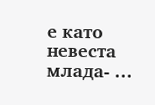е като невеста млада- ...